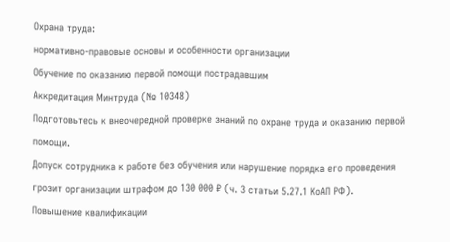Охрана труда:
нормативно-правовые основы и особенности организации
Обучение по оказанию первой помощи пострадавшим
Аккредитация Минтруда (№ 10348)
Подготовьтесь к внеочередной проверке знаний по охране труда и оказанию первой помощи.
Допуск сотрудника к работе без обучения или нарушение порядка его проведения
грозит организации штрафом до 130 000 ₽ (ч. 3 статьи 5.27.1 КоАП РФ).
Повышение квалификации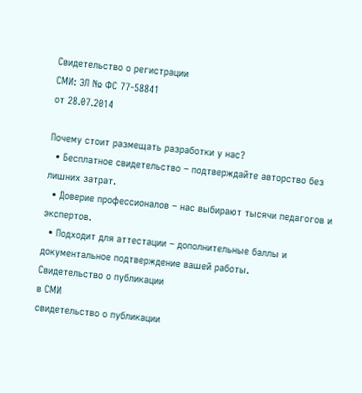Свидетельство о регистрации
СМИ: ЭЛ № ФС 77-58841
от 28.07.2014

Почему стоит размещать разработки у нас?
  • Бесплатное свидетельство – подтверждайте авторство без лишних затрат.
  • Доверие профессионалов – нас выбирают тысячи педагогов и экспертов.
  • Подходит для аттестации – дополнительные баллы и документальное подтверждение вашей работы.
Свидетельство о публикации
в СМИ
свидетельство о публикации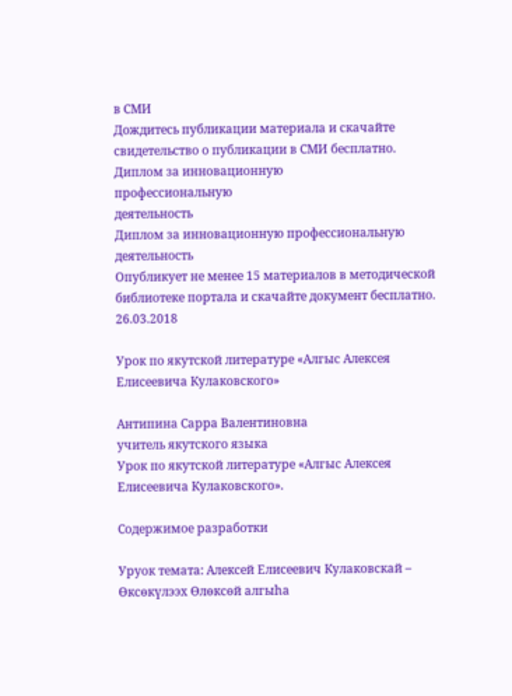в СМИ
Дождитесь публикации материала и скачайте свидетельство о публикации в СМИ бесплатно.
Диплом за инновационную
профессиональную
деятельность
Диплом за инновационную профессиональную деятельность
Опубликует не менее 15 материалов в методической библиотеке портала и скачайте документ бесплатно.
26.03.2018

Урок по якутской литературе «Алгыс Алексея Елисеевича Кулаковского»

Антипина Сарра Валентиновна
учитель якутского языка
Урок по якутской литературе «Алгыс Алексея Елисеевича Кулаковского».

Содержимое разработки

Уруок темата: Алексей Елисеевич Кулаковскай – Өксөкүлээх Өлөксөй алгыһа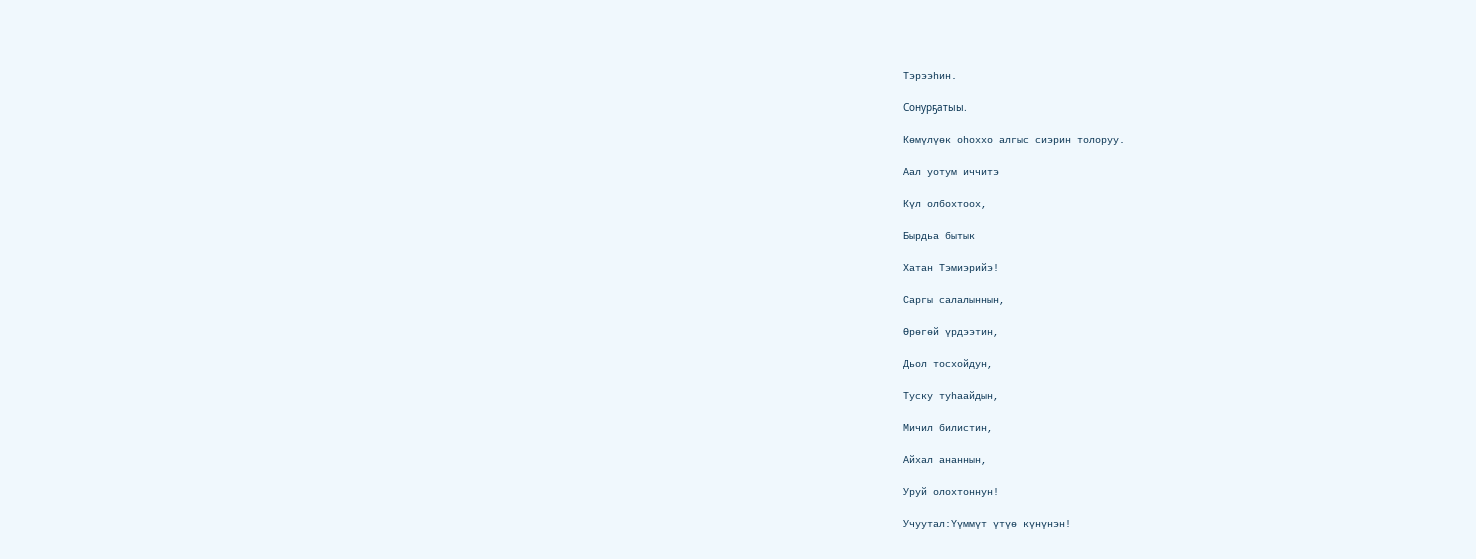Тэрээһин.

Сонурҕатыы.

Көмүлүөк оһоххо алгыс сиэрин толоруу.

Аал уотум иччитэ

Күл олбохтоох,

Бырдьа бытык

Хатан Тэмиэрийэ!

Саргы салалыннын,

Өрөгөй үрдээтин,

Дьол тосхойдун,

Туску туһаайдын,

Мичил билистин,

Айхал ананнын,

Уруй олохтоннун!

Учуутал:Үүммүт үтүѳ күнүнэн!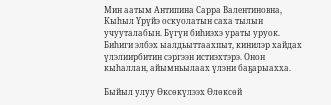Мин аатым Антипина Сарра Валентиновна, Кыһыл Үрүйэ оскуолатын саха тылын учууталабын. Бүгүн биһиэхэ ураты уруок. Биһиги элбэх ыалдьыттаахпыт, кинилэр хайдах үлэлиирбитин сэргээн истиэхтэрэ. Онон кыһаллан, айымньылаах үлэни баҕарыахха.

Быйыл улуу Өксѳкүлээх Өлѳксѳй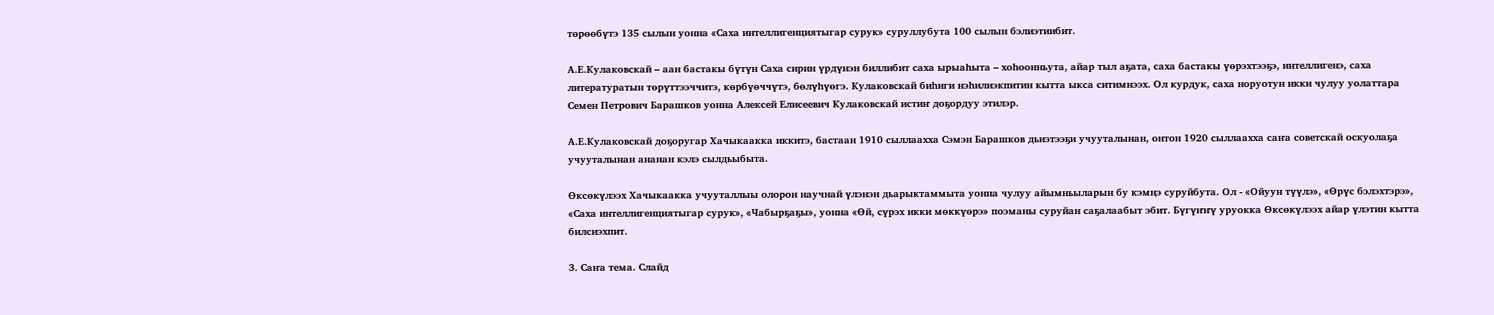тѳрѳѳбүтэ 135 сылын уонна «Саха интеллигенциятыгар сурук» суруллубута 100 сылын бэлиэтиибит.

А.Е.Кулаковскай – аан бастакы бүтүн Саха сирин үрдүнэн биллибит саха ырыаhыта – хоhоонньута, айар тыл аҕата, саха бастакы үѳрэхтээҕэ, интеллигенэ, саха литературатын тѳрүттээччитэ, кѳрбүѳччүтэ, бѳлүhүѳгэ. Кулаковскай биһиги нэһилиэкпитин кытта ыкса ситимнээх. Ол курдук, саха норуотун икки чулуу уолаттара Семен Петрович Барашков уонна Алексей Елисеевич Кулаковскай истиҥ доҕордуу этилэр.

А.Е.Кулаковскай доҕоругар Хачыкаакка иккитэ, бастаан 1910 сыллаахха Сэмэн Барашков дьиэтээҕи учууталынан, онтон 1920 сыллаахха саҥа советскай оскуолаҕа учууталынан ананан кэлэ сылдьыбыта.

Өксөкүлээх Хачыкаакка учууталлыы олорон научнай үлэнэн дьарыктаммыта уонна чулуу айымньыларын бу кэмңэ суруйбута. Ол - «Ойуун түүлэ», «Өрүс бэлэхтэрэ», «Саха интеллигенциятыгар сурук», «Чабырҕаҕы», уонна «Өй, сүрэх икки мѳккүѳрэ» поэманы суруйан саҕалаабыт эбит. Бүгүҥҥү уруокка Өксөкүлээх айар үлэтин кытта билсиэхпит.

3. Саҥа тема. Слайд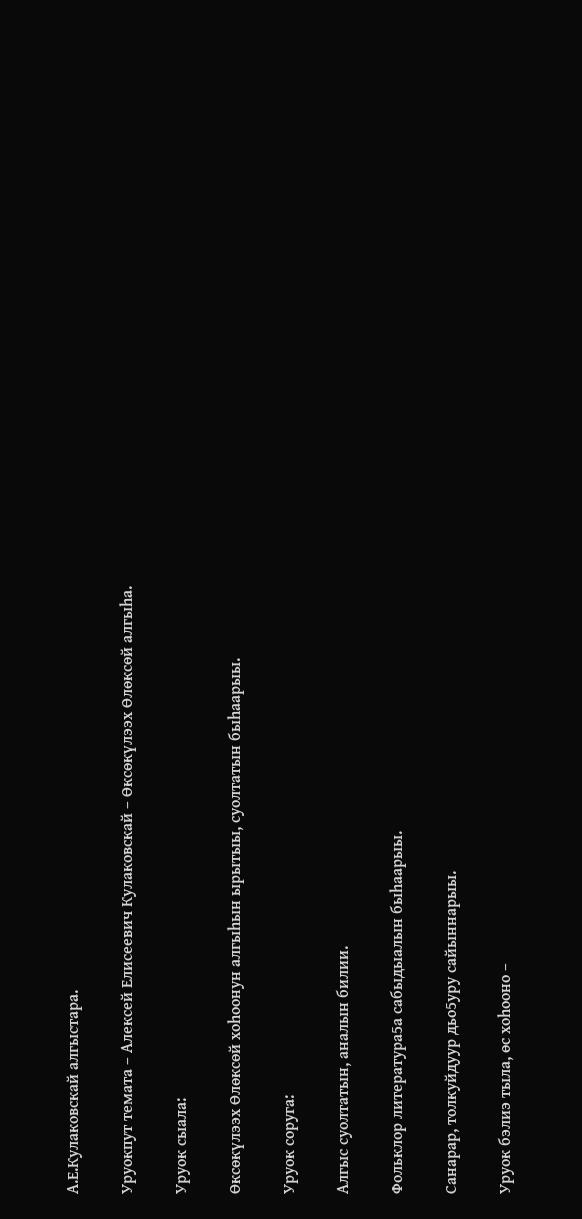А.Е.Кулаковскай алгыстара.

Уруокпут темата – Алексей Елисеевич Кулаковскай – Өксөкүлээх Өлөксөй алгыһа.

Уруок сыала:

Өксөкүлээх Өлөксөй хоһоонун алгыһын ырытыы, суолтатын быhаарыы.

Уруок соруга:

Алгыс суолтатын, аналын билии.

Фольклор литература5а сабыдыалын быhаарыы.

Санарар, толкуйдуур дьо5уру сайыннарыы.

Уруок бэлиэ тыла, өс хоһооно –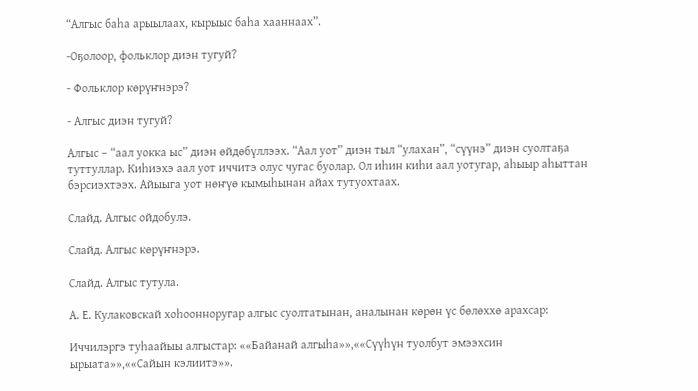“Алгыс баһа арыылаах, кырыыс баһа хааннаах”.

-Оҕолоор, фольклор диэн тугуй?

- Фольклор көрүҥнэрэ?

- Алгыс диэн тугуй?

Алгыс – “аал уокка ыс” диэн өйдөбүллээх. “Аал уот” диэн тыл “улахан”, “сүүнэ” диэн суолтаҕа туттуллар. Киһиэхэ аал уот иччитэ олус чугас буолар. Ол иһин киһи аал уотугар, аһыыр аһыттан бэрсиэхтээх. Айыыга уот нөҥүө кымыһынан айах тутуохтаах.

Слайд. Алгыс ойдобулэ.

Слайд. Алгыс көрүҥнэрэ.

Слайд. Алгыс тутула.

А. Е. Кулаковскай хоһоонноругар алгыс суолтатынан, аналынан көрөн үс бөлөххө арахсар:

Иччилэргэ туһаайыы алгыстар: ««Байанай алгыһа»»,««Сүүһүн туолбут эмээхсин ырыата»»,««Сайын кэлиитэ»».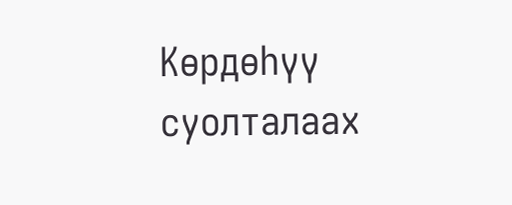Көрдөһүү суолталаах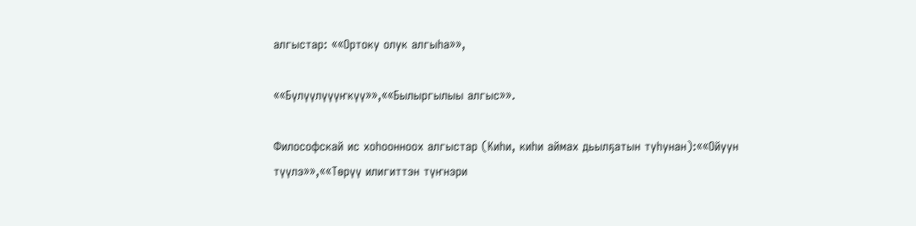алгыстар: ««Ортоку олук алгыһа»»,

««Бүлүүлүүүҥкүү»»,««Былыргылыы алгыс»».

Философскай ис хоһоонноох алгыстар (Киһи, киһи аймах дьылҕатын туһунан):««Ойуун түүлэ»»,««Төрүү илигиттэн түҥнэри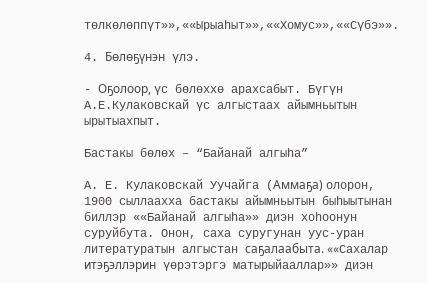төлкөлөппүт»»,««Ырыаһыт»»,««Хомус»»,««Сүбэ»».

4. Бөлөҕүнэн үлэ.

- Оҕолоор, үс бөлөххө арахсабыт. Бүгүн А.Е.Кулаковскай үс алгыстаах айымньытын ырытыахпыт.

Бастакы бөлөх – “Байанай алгыһа”

А. Е. Кулаковскай Уучайга (Аммаҕа) олорон, 1900 сыллаахха бастакы айымньытын быһыытынан биллэр ««Байанай алгыһа»» диэн хоһоонун суруйбута. Онон, саха суругунан уус-уран литературатын алгыстан саҕалаабыта. ««Сахалар итэҕэллэрин үөрэтэргэ матырыйааллар»» диэн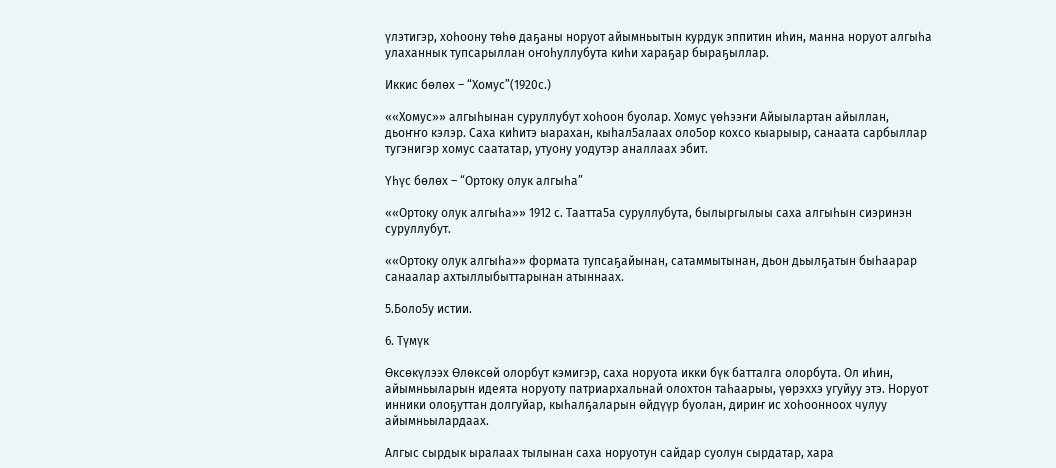үлэтигэр, хоһоону төһө даҕаны норуот айымньытын курдук эппитин иһин, манна норуот алгыһа улаханнык тупсарыллан оҥоһуллубута киһи хараҕар быраҕыллар.

Иккис бөлөх – “Хомус”(1920с.)

««Хомус»» алгыһынан суруллубут хоһоон буолар. Хомус үөһээҥи Айыылартан айыллан, дьоҥҥо кэлэр. Саха киhитэ ыарахан, кыhал5алаах оло5ор кохсо кыарыыр, санаата сарбыллар тугэнигэр хомус саататар, утуону уодутэр аналлаах эбит.

Үһүс бөлөх – “Ортоку олук алгыһа”

««Ортоку олук алгыһа»» 1912 с. Таатта5а суруллубута, былыргылыы саха алгыһын сиэринэн суруллубут.

««Ортоку олук алгыһа»» формата тупсаҕайынан, сатаммытынан, дьон дьылҕатын быһаарар санаалар ахтыллыбыттарынан атыннаах.

5.Боло5у истии.

6. Түмүк

Өксөкүлээх Өлөксөй олорбут кэмигэр, саха норуота икки бүк батталга олорбута. Ол иһин, айымньыларын идеята норуоту патриархальнай олохтон таһаарыы, үөрэххэ угуйуу этэ. Норуот инники олоҕуттан долгуйар, кыһалҕаларын өйдүүр буолан, дириҥ ис хоһоонноох чулуу айымньылардаах.

Алгыс сырдык ыралаах тылынан саха норуотун сайдар суолун сырдатар, хара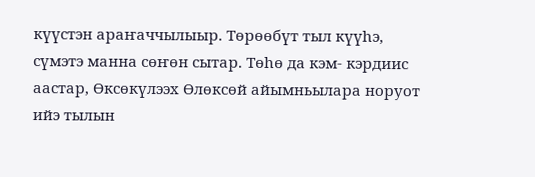күүстэн араҥаччылыыр. Төрөөбүт тыл күүһэ, сүмэтэ манна сөҥөн сытар. Төһө да кэм- кэрдиис аастар, Өксөкүлээх Өлөксөй айымньылара норуот ийэ тылын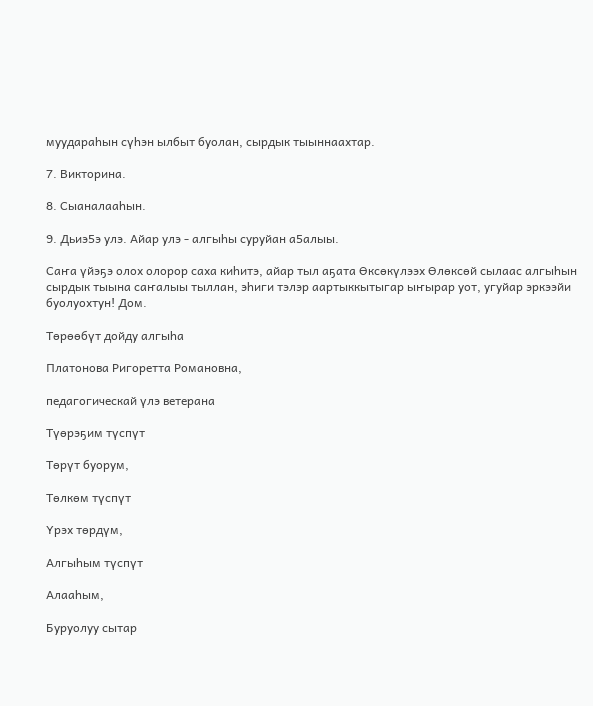муудараһын сүһэн ылбыт буолан, сырдык тыыннаахтар.

7. Викторина.

8. Сыаналааhын.

9. Дьиэ5э улэ. Айар улэ - алгыhы суруйан а5алыы.

Саҥа үйэҕэ олох олорор саха киһитэ, айар тыл аҕата Өксөкүлээх Өлөксөй сылаас алгыһын сырдык тыына саҥалыы тыллан, эһиги тэлэр аартыккытыгар ыҥырар уот, угуйар эркээйи буолуохтун! Дом.

Төрөөбүт дойду алгыһа

Платонова Ригоретта Романовна,

педагогическай үлэ ветерана

Түөрэҕим түспүт

Төрүт буорум,

Төлкөм түспүт

Үрэх төрдүм,

Алгыһым түспүт

Алааһым,

Буруолуу сытар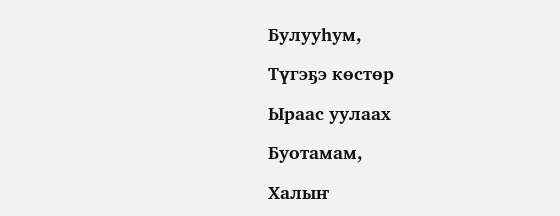Булууһум,

Түгэҕэ көстөр

Ыраас уулаах

Буотамам,

Халыҥ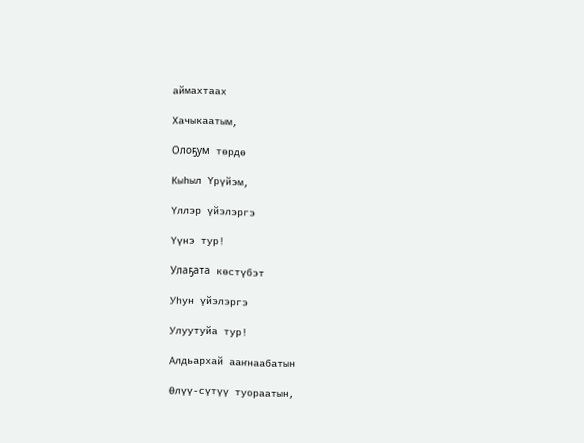аймахтаах

Хачыкаатым,

Олоҕум төрдө

Кыһыл Үрүйэм,

Үллэр үйэлэргэ

Үүнэ тур!

Улаҕата көстүбэт

Уһун үйэлэргэ

Улуутуйа тур!

Алдьархай ааҥнаабатын

Өлүү-сүтүү туораатын,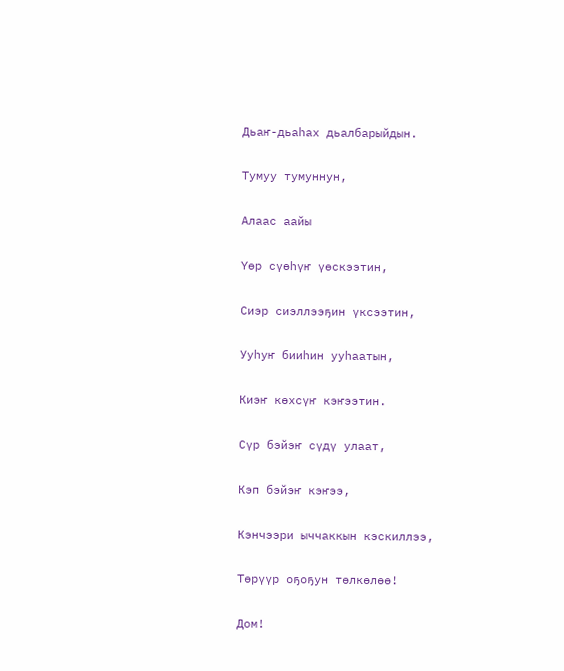Дьаҥ-дьаһах дьалбарыйдын.

Тумуу тумуннун,

Алаас аайы

Үөр сүөһүҥ үөскээтин,

Сиэр сиэллээҕин үксээтин,

Ууһуҥ бииһин ууһаатын,

Киэҥ көхсүҥ кэҥээтин.

Сүр бэйэҥ сүдү улаат,

Кэп бэйэҥ кэҥээ,

Кэнчээри ыччаккын кэскиллээ,

Төрүүр оҕоҕун төлкөлөө!

Дом!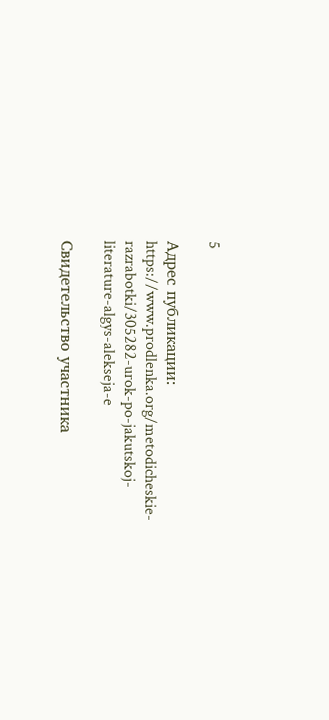5

Адрес публикации: https://www.prodlenka.org/metodicheskie-razrabotki/305282-urok-po-jakutskoj-literature-algys-alekseja-e

Свидетельство участника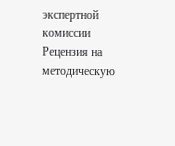экспертной комиссии
Рецензия на методическую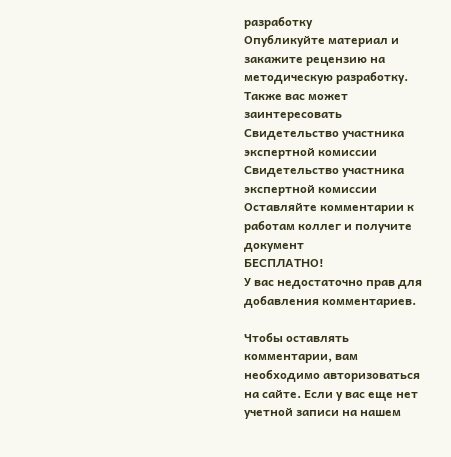разработку
Опубликуйте материал и закажите рецензию на методическую разработку.
Также вас может заинтересовать
Свидетельство участника экспертной комиссии
Свидетельство участника экспертной комиссии
Оставляйте комментарии к работам коллег и получите документ
БЕСПЛАТНО!
У вас недостаточно прав для добавления комментариев.

Чтобы оставлять комментарии, вам необходимо авторизоваться на сайте. Если у вас еще нет учетной записи на нашем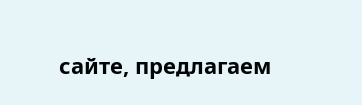сайте, предлагаем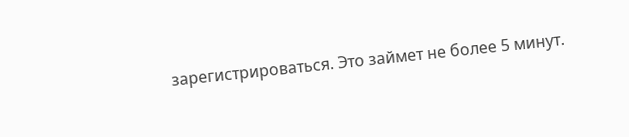зарегистрироваться. Это займет не более 5 минут.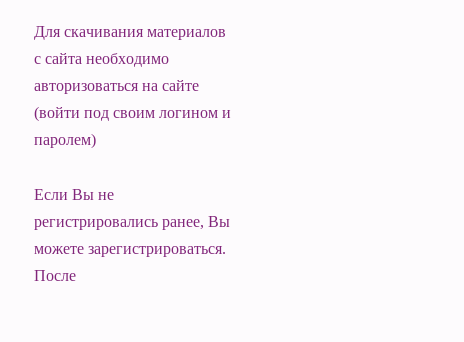Для скачивания материалов с сайта необходимо авторизоваться на сайте (войти под своим логином и паролем)

Если Вы не регистрировались ранее, Вы можете зарегистрироваться.
После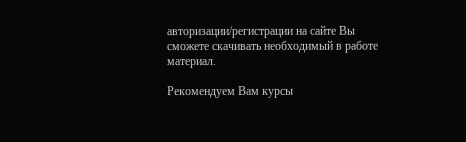авторизации/регистрации на сайте Вы сможете скачивать необходимый в работе материал.

Рекомендуем Вам курсы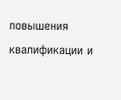повышения квалификации и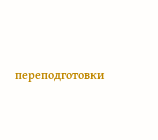переподготовки